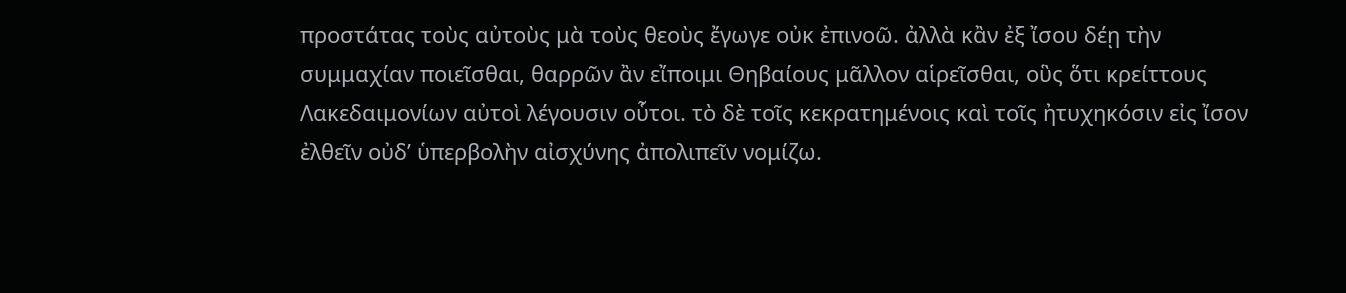προστάτας τοὺς αὐτοὺς μὰ τοὺς θεοὺς ἔγωγε οὐκ ἐπινοῶ. ἀλλὰ κἂν ἐξ ἴσου δέῃ τὴν συμμαχίαν ποιεῖσθαι, θαρρῶν ἂν εἴποιμι Θηβαίους μᾶλλον αἱρεῖσθαι, οὓς ὅτι κρείττους Λακεδαιμονίων αὐτοὶ λέγουσιν οὗτοι. τὸ δὲ τοῖς κεκρατημένοις καὶ τοῖς ἠτυχηκόσιν εἰς ἴσον ἐλθεῖν οὐδʼ ὑπερβολὴν αἰσχύνης ἀπολιπεῖν νομίζω.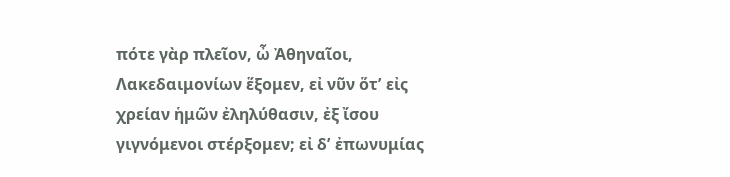πότε γὰρ πλεῖον, ὦ Ἀθηναῖοι, Λακεδαιμονίων ἕξομεν, εἰ νῦν ὅτʼ εἰς χρείαν ἡμῶν ἐληλύθασιν, ἐξ ἴσου γιγνόμενοι στέρξομεν; εἰ δʼ ἐπωνυμίας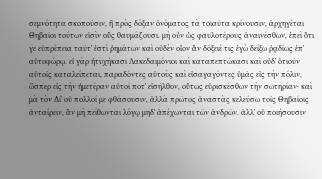σεμνότητα σκοποῦσιν, ἢ πρὸς δόξαν ὀνόματος τὰ τοιαῦτα κρίνουσιν, ἀρχηγέται Θηβαῖοι τούτων εἰσὶν οὓς θαυμάζουσι. μὴ οὖν ὡς φαυλοτέρους ἀναινέσθων, ἐπεὶ ὅτι γε εὐπρέπεια ταῦτʼ ἐστὶ ῥημάτων καὶ οὐδὲν οἷον ἂν δόξειέ τις ἐγὼ δείξω ῥᾳδίως ἐπʼ αὐτοφώρῳ. εἰ γὰρ ἠτυχήκασι Λακεδαιμόνιοι καὶ καταπεπτώκασι καὶ οὐδʼ ὁτιοῦν αὐτοῖς καταλείπεται, παραδόντες αὑτοὺς καὶ εἰσαγαγόντες ὑμᾶς εἰς τὴν πόλιν, ὥσπερ εἰς τὴν ἡμετέραν αὐτοί ποτʼ εἰσῆλθον, οὕτως εὑρισκέσθων τὴν σωτηρίαν· καὶ μὰ τὸν Δίʼ οὐ πολλοί με φθάσουσιν, ἀλλὰ πρῶτος ἀναστὰς κελεύσω τοῖς Θηβαίοις ἀνταίρειν, ἂν μὴ πείθωνται λόγῳ μηδʼ ἀπέχωνται τῶν ἀνδρῶν. ἀλλʼ οὐ ποιήσουσιν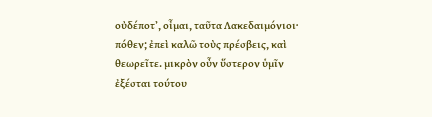οὐδέποτʼ, οἶμαι, ταῦτα Λακεδαιμόνιοι· πόθεν; ἐπεὶ καλῶ τοὺς πρέσβεις, καὶ θεωρεῖτε. μικρὸν οὖν ὕστερον ὑμῖν ἐξέσται τούτου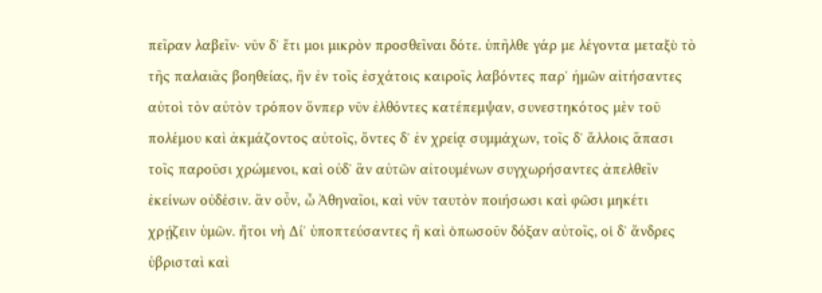πεῖραν λαβεῖν· νῦν δʼ ἔτι μοι μικρὸν προσθεῖναι δότε. ὑπῆλθε γάρ με λέγοντα μεταξὺ τὸ τῆς παλαιᾶς βοηθείας, ἣν ἐν τοῖς ἐσχάτοις καιροῖς λαβόντες παρʼ ἡμῶν αἰτήσαντες αὐτοὶ τὸν αὐτὸν τρόπον ὅνπερ νῦν ἐλθόντες κατέπεμψαν, συνεστηκότος μὲν τοῦ πολέμου καὶ ἀκμάζοντος αὐτοῖς, ὄντες δʼ ἐν χρείᾳ συμμάχων, τοῖς δʼ ἄλλοις ἅπασι τοῖς παροῦσι χρώμενοι, καὶ οὐδʼ ἂν αὐτῶν αἰτουμένων συγχωρήσαντες ἀπελθεῖν ἐκείνων οὐδέσιν. ἂν οὖν, ὦ Ἀθηναῖοι, καὶ νῦν ταυτὸν ποιήσωσι καὶ φῶσι μηκέτι χρῄζειν ὑμῶν. ἤτοι νὴ Δίʼ ὑποπτεύσαντες ἢ καὶ ὁπωσοῦν δόξαν αὐτοῖς, οἱ δʼ ἄνδρες ὑβρισταὶ καὶ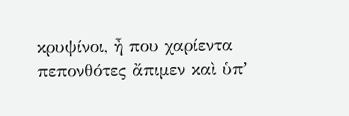κρυψίνοι, ἦ που χαρίεντα πεπονθότες ἄπιμεν καὶ ὑπʼ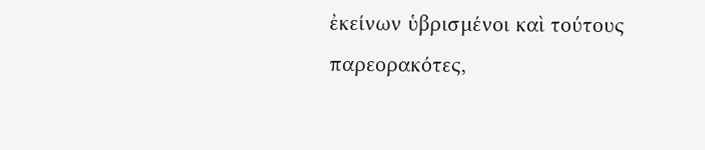ἐκείνων ὑβρισμένοι καὶ τούτους παρεορακότες,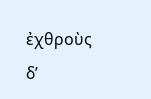ἐχθροὺς δʼ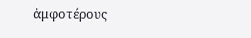ἀμφοτέρους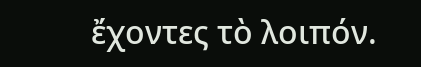ἔχοντες τὸ λοιπόν.